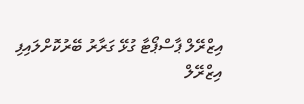އިޒްރޭލް ޕާސްޕޯޓާ ގުޅޭ ގަރާރު ބޭރުކޮށްލައިފި
އިޒްރޭލް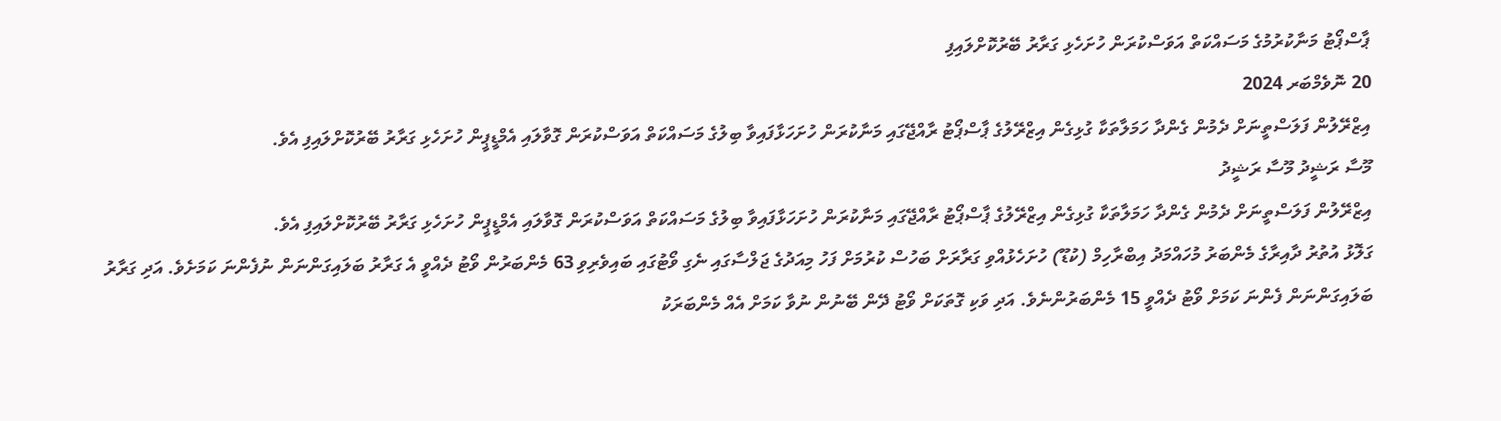ޕާސްޕޯޓު މަނާކުރުމުގެ މަސައްކަތް އަވަސްކުރަން ހުށަހެޅި ގަރާރު ބޭރުކޮށްލައިފި
20 ނޮވެމްބަރ 2024
އިޒްރޭލުން ފަލަސްތީނަށް ދެމުން ގެންދާ ހަމަލާތަކާ ގުޅިގެން އިޒްރޭލުގެ ޕާސްޕޯޓު ރާއްޖޭގައި މަނާކުރަން ހުށަހަޅާފައިވާ ބިލުގެ މަސައްކަތް އަވަސްކުރަން ގޮވާލައި އެމްޑީޕީން ހުށަހެޅި ގަރާރު ބޭރުކޮށްލައިފި އެވެ.
މޫސާ ރަޝީދު މޫސާ ރަޝީދު
އިޒްރޭލުން ފަލަސްތީނަށް ދެމުން ގެންދާ ހަމަލާތަކާ ގުޅިގެން އިޒްރޭލުގެ ޕާސްޕޯޓު ރާއްޖޭގައި މަނާކުރަން ހުށަހަޅާފައިވާ ބިލުގެ މަސައްކަތް އަވަސްކުރަން ގޮވާލައި އެމްޑީޕީން ހުށަހެޅި ގަރާރު ބޭރުކޮށްލައިފި އެވެ.
ގަލޮޅު އުތުރު ދާއިރާގެ މެންބަރު މުހައްމަދު އިބްރާހިމް (ކުޑޫ) ހުށަހެޅުއްވި ގަރާރަށް ބަހުސް ކުރުމަށް ފަހު މިއަދުގެ ޖަލްސާގައި ނެގި ވޯޓުގައި ބައިވެރިވި 63 މެންބަރުން ވޯޓު ދެއްވީ އެ ގަރާރު ބަލައިގަންނަން ނުފެންނަ ކަމަށެވެ. އަދި ގަރާރު ބަލައިގަންނަން ފެންނަ ކަމަށް ވޯޓު ދެއްވީ 15 މެންބަރުންނެވެ. އަދި ވަކި ގޮތަކަށް ވޯޓު ދޭން ބޭނުން ނުވާ ކަމަށް އެއް މެންބަރަކު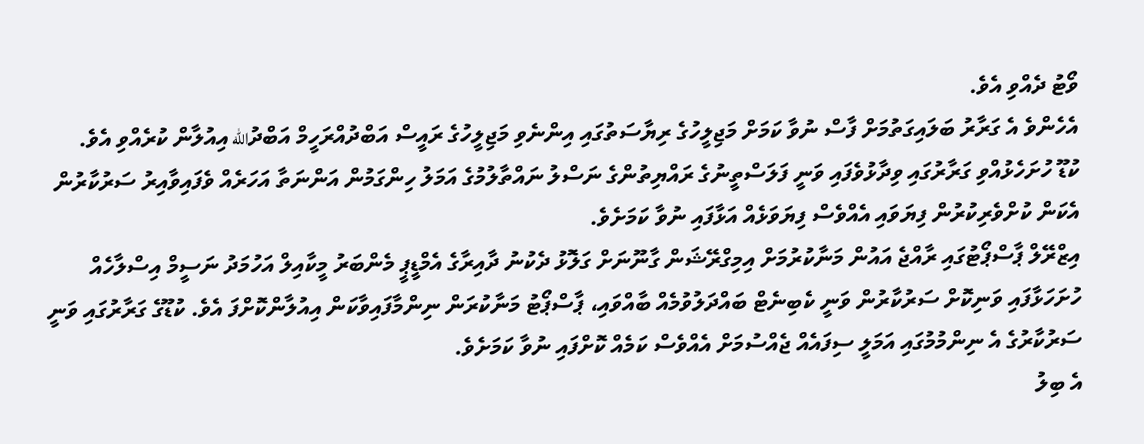ވޯޓު ދެއްވި އެވެ.
އެހެންވެ އެ ގަރާރު ބަލައިގަތުމަށް ފާސް ނުވާ ކަމަށް މަޖިލީހުގެ ރިޔާސަތުގައި އިންނެވި މަޖިލީހުގެ ރައީސް އަބްދުއްރަހީމް އަބްދުالله އިއުލާން ކުރެއްވި އެވެ.
ކުޑޫ ހުށަހެޅުއްވި ގަރާރުގައި ވިދާޅުވެފައި ވަނީ ފަލަސްތީނުގެ ރައްޔިތުންގެ ނަސްލު ނައްތާލުމުގެ އަމަލު ހިންގަމުން އަންނަތާ އަހަރެއް ވެފައިވާއިރު ސަރުކާރުން އެކަން ކުށްވެރިކުރުން ފިޔަވައި އެއްވެސް ފިޔަވަޅެއް އަޅާފައި ނުވާ ކަމަށެވެ.
އިޒްރޭލް ޕާސްޕޯޓުގައި ރާއްޖެ އައުން މަނާކުރުމަށް އިމިގްރޭޝަން ގާނޫނަށް ގަލޮޅު ދެކުނު ދާއިރާގެ އެމްޑީޕީ މެންބަރު މީކާއިލް އަހުމަދު ނަސީމް އިސްލާހެއް ހުށަހަޅާފައި ވަނިކޮށް ސަރުކާރުން ވަނީ ކެބިނެޓް ބައްދަލުވުމެއް ބާއްވައި، ޕާސްޕޯޓު މަނާކުރަން ނިންމާފައިވާކަން އިއުލާންކޮށްފަ އެވެ. ކުޑޫގެ ގަރާރުގައި ވަނީ ސަރުކާރުގެ އެ ނިންމުމުގައި އަމަލީ ސިފައެއް ޖެއްސުމަށް އެއްވެސް ކަމެއް ކޮށްފައި ނުވާ ކަމަށެވެ.
އެ ބިލު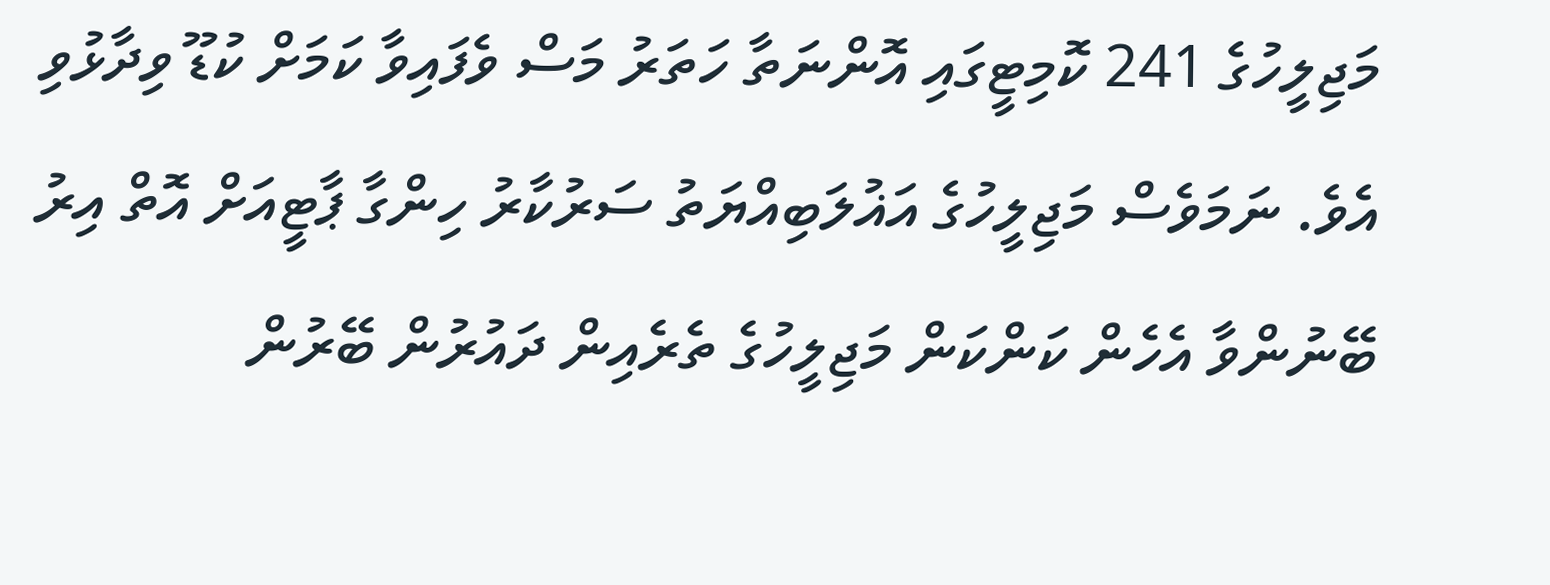މަޖިލީހުގެ 241 ކޮމިޓީގައި އޮންނަތާ ހަތަރު މަސް ވެފައިވާ ކަމަށް ކުޑޫ ވިދާޅުވި އެވެ. ނަމަވެސް މަޖިލީހުގެ އަޣުލަބިއްޔަތު ސަރުކާރު ހިންގާ ޕާޓީއަށް އޮތް އިރު ބޭނުންވާ އެހެން ކަންކަން މަޖިލީހުގެ ތެރެއިން ދައުރުން ބޭރުން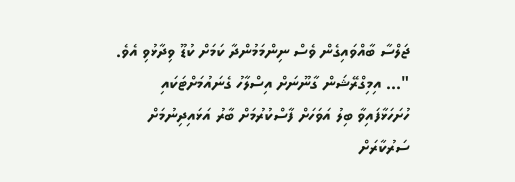ޖަލްސާ ބާއްވައިގެން ވެސް ނިންމަމުންދާ ކަމަށް ކުޑޫ ވިދާޅުވި އެވެ.
"... އިމިގްރޭޝަން ގާނޫނަށް އިސްލާހު ގެނައުމަށްޓަކައި ހުށަހަޅާފައިވާ ބިލު އަވަހަށް ފާސްކުރުމަށް ބާރު އަޅައިދިނުމަށް ސަރުކާރަށް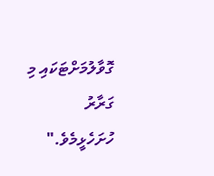ގޮވާލުމަށްޓަކައި މި ގަރާރު ހުށަހެޅީމެވެ."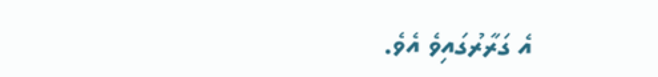އެ ގަރާރުގައިވެ އެވެ.